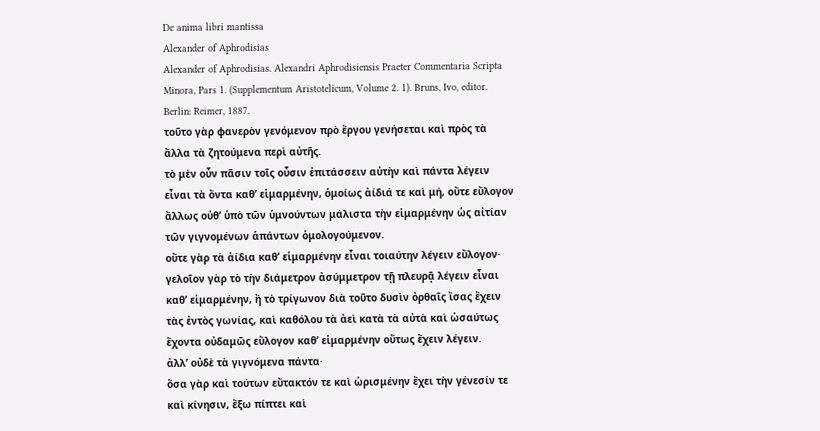De anima libri mantissa
Alexander of Aphrodisias
Alexander of Aphrodisias. Alexandri Aphrodisiensis Praeter Commentaria Scripta Minora, Pars 1. (Supplementum Aristotelicum, Volume 2. 1). Bruns, Ivo, editor. Berlin: Reimer, 1887.
τοῦτο γὰρ φανερὸν γενόμενον πρὸ ἔργου γενήσεται καὶ πρὸς τὰ ἄλλα τὰ ζητούμενα περὶ αὐτῆς.
τὸ μὲν οὖν πᾶσιν τοῖς οὖσιν ἐπιτάσσειν αὐτὴν καὶ πάντα λέγειν εἶναι τὰ ὄντα καθ’ εἱμαρμένην, ὁμοίως ἀίδιά τε καὶ μή, οὔτε εὔλογον ἄλλως οὐθ’ ὑπὸ τῶν ὑμνούντων μάλιστα τὴν εἱμαρμένην ὡς αἰτίαν τῶν γιγνομένων ἁπάντων ὁμολογούμενον.
οὔτε γὰρ τὰ ἀίδια καθ’ εἱμαρμένην εἶναι τοιαύτην λέγειν εὔλογον·
γελοῖον γὰρ τὸ τὴν διάμετρον ἀσύμμετρον τῇ πλευρᾷ λέγειν εἶναι καθ’ εἱμαρμένην, ἢ τὸ τρίγωνον διὰ τοῦτο δυσὶν ὀρθαῖς ἴσας ἔχειν τὰς ἐντὸς γωνίας, καὶ καθόλου τὰ ἀεὶ κατὰ τὰ αὐτὰ καὶ ὡσαύτως ἔχοντα οὐδαμῶς εὔλογον καθ’ εἱμαρμένην οὕτως ἔχειν λέγειν.
ἀλλ’ οὐδὲ τὰ γιγνόμενα πάντα·
ὅσα γὰρ καὶ τούτων εὔτακτόν τε καὶ ὡρισμένην ἔχει τὴν γένεσίν τε καὶ κίνησιν, ἔξω πίπτει καὶ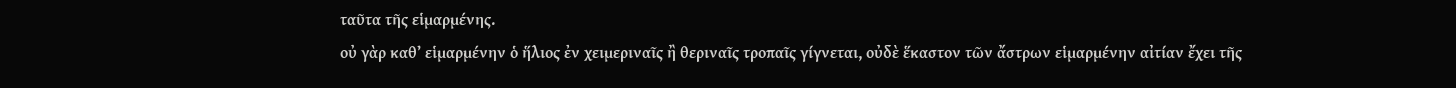ταῦτα τῆς εἱμαρμένης.
οὐ γὰρ καθ’ εἱμαρμένην ὁ ἥλιος ἐν χειμεριναῖς ἢ θεριναῖς τροπαῖς γίγνεται, οὐδὲ ἕκαστον τῶν ἄστρων εἱμαρμένην αἰτίαν ἔχει τῆς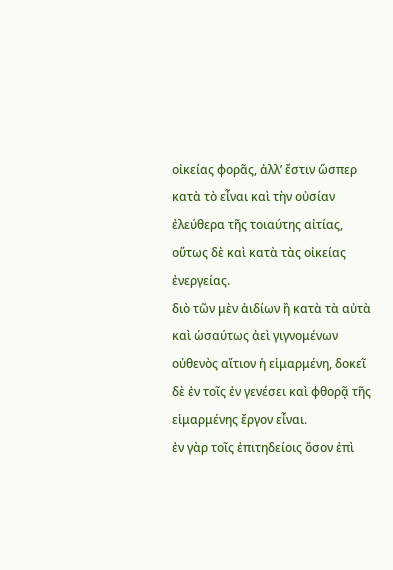οἰκείας φορᾶς, ἀλλ’ ἔστιν ὥσπερ κατὰ τὸ εἶναι καὶ τὴν οὐσίαν ἐλεύθερα τῆς τοιαύτης αἰτίας, οὕτως δὲ καὶ κατὰ τὰς οἰκείας ἐνεργείας.
διὸ τῶν μὲν ἀιδίων ἢ κατὰ τὰ αὐτὰ καὶ ὡσαύτως ἀεὶ γιγνομένων οὐθενὸς αἴτιον ἡ εἱμαρμένη, δοκεῖ δὲ ἐν τοῖς ἐν γενέσει καὶ φθορᾷ τῆς εἱμαρμένης ἔργον εἶναι.
ἐν γὰρ τοῖς ἐπιτηδείοις ὅσον ἐπὶ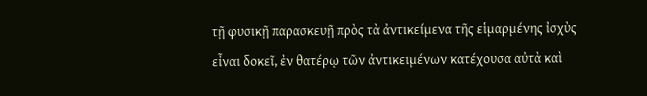τῇ φυσικῇ παρασκευῇ πρὸς τὰ ἀντικείμενα τῆς εἱμαρμένης ἰσχὺς εἶναι δοκεῖ, ἐν θατέρῳ τῶν ἀντικειμένων κατέχουσα αὐτὰ καὶ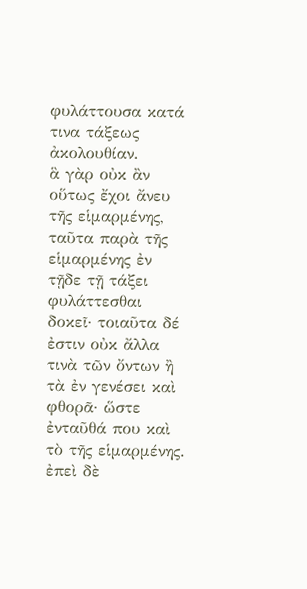φυλάττουσα κατά τινα τάξεως ἀκολουθίαν.
ἃ γὰρ οὐκ ἂν οὕτως ἔχοι ἄνευ τῆς εἱμαρμένης, ταῦτα παρὰ τῆς εἱμαρμένης ἐν τῇδε τῇ τάξει φυλάττεσθαι δοκεῖ· τοιαῦτα δέ ἐστιν οὐκ ἄλλα τινὰ τῶν ὄντων ἢ τὰ ἐν γενέσει καὶ φθορᾶ· ὥστε ἐνταῦθά που καὶ τὸ τῆς εἱμαρμένης.
ἐπεὶ δὲ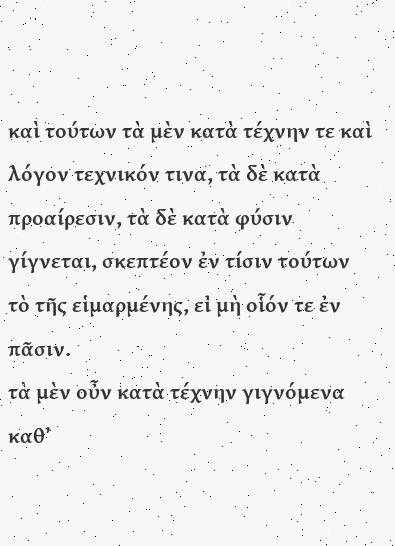καὶ τούτων τὰ μὲν κατὰ τέχνην τε καὶ λόγον τεχνικόν τινα, τὰ δὲ κατὰ προαίρεσιν, τὰ δὲ κατὰ φύσιν γίγνεται, σκεπτέον ἐν τίσιν τούτων τὸ τῆς εἱμαρμένης, εἰ μὴ οἷόν τε ἐν πᾶσιν.
τὰ μὲν οὖν κατὰ τέχνην γιγνόμενα καθ’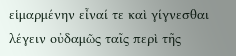εἱμαρμένην εἶναί τε καὶ γίγνεσθαι λέγειν οὐδαμῶς ταῖς περὶ τῆς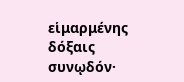εἱμαρμένης δόξαις συνῳδόν·